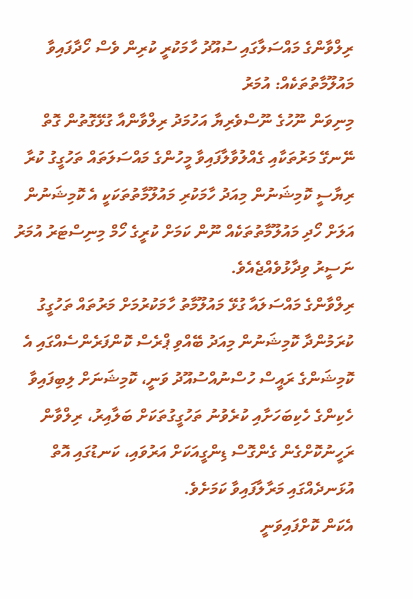ރިލްވާންގެ މައްސަލާގައި ސުއޫދު ހާމަކުރީ ކުރިން ވެސް ހޯދާފައިވާ މައުލޫމާތުތަކެއް: އުމަރު
މިނިވަން ނޫހުގެ ނޫސްވެރިޔާ އަހުމަދު ރިލްވާންއާ ގުޅޭގޮތުން ގޮތް ނޭނގޭ މަރުތަކާއި ގެއްލުވާލާފައިވާ މީހުންގެ މައްސަލަތައް ތަހުގީގު ކުރާ ރިޔާސީ ކޮމިޝަނުން މިއަދު ހާމަކުރި މައުލޫމާތުތަކަކީ އެ ކޮމިޝަނުން އަލަށް ހޯދި މައުލޫމާތުތަކެއް ނޫން ކަމަށް ކުރީގެ ހޯމް މިނިސްޓަރު އުމަރު ނަސީރު ވިދާޅުވެއްޖެއެވެ.
ރިލްވާންގެ މައްސަލައާ ގުޅޭ މައުލޫމާތު ހާމަކުރުމަށް މަރުތައް ތަހުގީގު ކުރަމުންދާ ކޮމިޝަނުން މިއަދު ބޭއްވި ޕްރެސް ކޮންފަރެންސެއްގައި އެ ކޮމިޝަންގެ ރައީސް ހުސްނުއްސުއޫދު ވަނީ، ކޮމިޝަނަށް ލިބިފައިވާ ހެކިންގެ ހެކިބަހަށާއި ކުރެވުނު ތަހުގީގުތަކަށް ބަލާއިރު، ރިލްވާން ރަހީނުކޮށްގެން ގެންގޮސް ޑިންގީއަކަށް އަރުވައި، ކަނޑުގައި އޮތް އުޅަނދެއްގައި މަރާލާފައިވާ ކަމަށެވެ.
އެކަން ކޮށްފައިވަނީ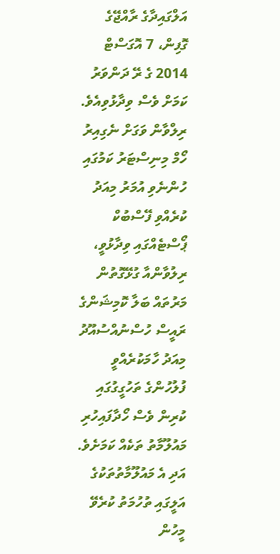އަލްގައިދާގެ ރާއްޖޭގެ ގޮފިން، 7 އޮގަސްޓް 2014 ގެ ރޭ ދަންވަރު ކަމަށް ވެސް ވިދާޅުވިއެވެ.
ރިލްވާން ވަގަށް ނެގިއިރު ހޯމް މިނިސްޓަރު ކަމުގައި ހުންނެވި އުމަރު މިއަދު ކުރެއްވި ފޭސްބުކް ޕޯސްޓެއްގައި ވިދާޅުވީ، ރިލުވާންއާ ގުޅޭގޮތުން މަރުތައް ބަލާ ކޮމިޝަންގެ ރައީސް ހުސްނުއްސުއޫދު މިއަދު ހާމަކުރެއްވީ ފުލުހުންގެ ތަހުގީގުގައި ކުރިން ވެސް ހޯދާފައިހުރި މައުލޫމާތު ތަކެއް ކަމަށެވެ.
އަދި އެ މައުލޫމާތުތަކުގެ އަލީގައި ތުހުމަތު ކުރެވޭ މީހުން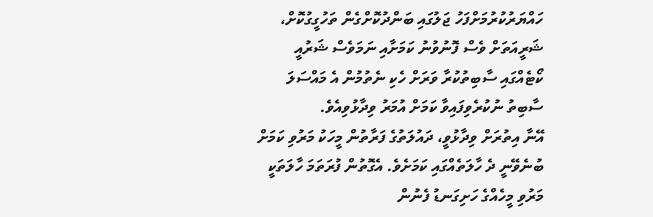ހައްޔަރުކުރުމަށްފަހު ޖަލުގައި ބަންދުކޮށްގެން ތަހުގީގުކޮށް، ޝަރީއަތަށް ވެސް ފޮނުވުނު ކަމަށާއި ނަމަވެސް ޝަރުއީ ކޯޓެއްގައި ސާބިތުކުރާ ވަރަށް ހެކި ނެތުމުން އެ މައްސަލަ ސާބިތު ނުކުރެވިފައިވާ ކަމަށް އުމަރު ވިދާޅުވިއެވެ.
އޭނާ އިތުރަށް ވިދާޅުވީ، ދައުލަތުގެ ފަރާތުން މީހަކު މަރުވި ކަމަށް ބުނެވޭނީ ދެ ހާލަތެއްގައި ކަމަށެވެ. އެގޮތުން ފުރަތަމަ ހާލަތަކީ މަރުވި މީހެއްގެ ހަށިގަނޑު ފެނުން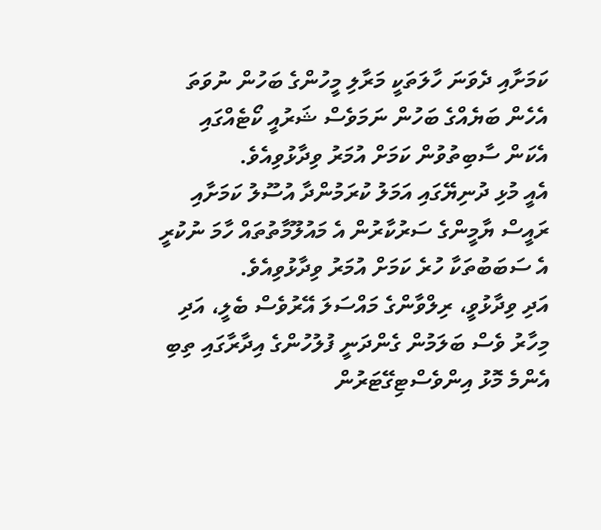ކަމަށާއި ދެވަނަ ހާލަތަކީ މަރާލި މީހުންގެ ބަހުން ނުވަތަ އެހެން ބަޔެއްގެ ބަހުން ނަމަވެސް ޝަރުއީ ކޯޓެއްގައި އެކަން ސާބިތުވުން ކަމަށް އުމަރު ވިދާޅުވިއެވެ.
އެއީ މުޅި ދުނިޔޭގައި އަމަލު ކުރަމުންދާ އުސޫލު ކަމަށާއި ރައީސް ޔާމީންގެ ސަރުކާރުން އެ މައުލޫމާތުތައް ހާމަ ނުކުރީ އެ ސަބަބުތަކާ ހުރެ ކަމަށް އުމަރު ވިދާޅުވިއެވެ.
އަދި ވިދާޅުވީ، ރިލްވާންގެ މައްސަލަ އޭރުވެސް ބެލީ، އަދި މިހާރު ވެސް ބަލަމުން ގެންދަނީ ފުލުހުންގެ އިދާރާގައި ތިބި އެންމެ މޮޅު އިންވެސްޓިގޭޓަރުން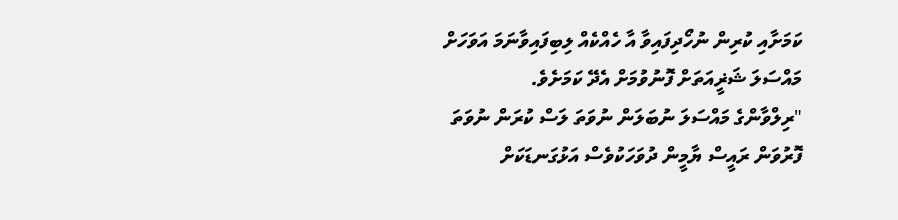ކަމަށާއި ކުރިން ނުހޯދިފައިވާ އާ ހެއްކެއް ލިބިފައިވާނަމަ އަވަހަށް މައްސަލަ ޝަޜީއަތަށް ފޮނުވުމަށް އެދޭ ކަމަށެވެ.
"ރިލްވާންގެ މައްސަލަ ނުބަލަން ނުވަތަ ލަސް ކުރަން ނުވަތަ ފޮރުވަން ރައީސް ޔާމީން ދުވަހަކުވެސް އަޅުގަނޑަކަށް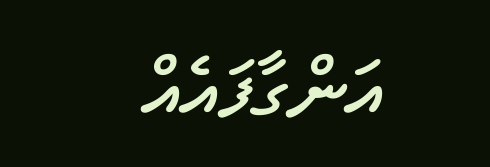އަންގާފައެއް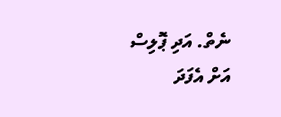ނެތް. އަދި ޕޮލިސް އަށް އެފަދަ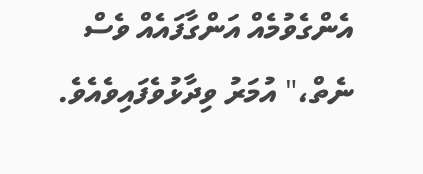އެންގެވުމެއް އަންގާފައެއް ވެސް ނެތް،" އުމަރު ވިދާޅުވެފައިވެއެވެ.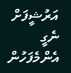އަރުޝީފަށް ނެގީ
އެންމެފަހުން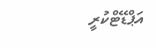އަޕްޑޭޓްކުރީ